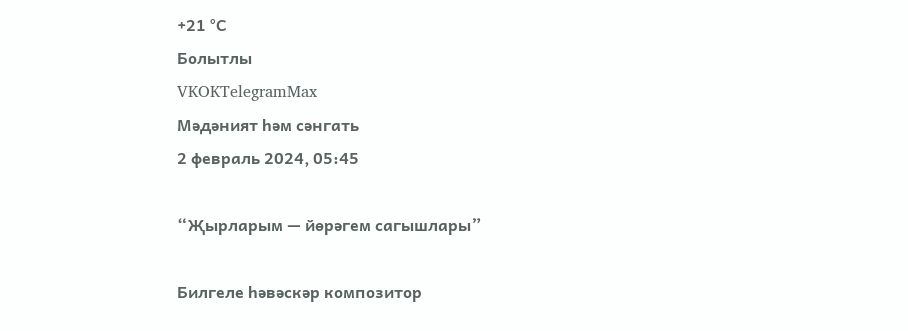+21 °С
Болытлы
VKOKTelegramMax
Мәдәният һәм сәнгать
2 февраль 2024, 05:45

“Җырларым — йөрәгем сагышлары”

Билгеле һәвәскәр композитор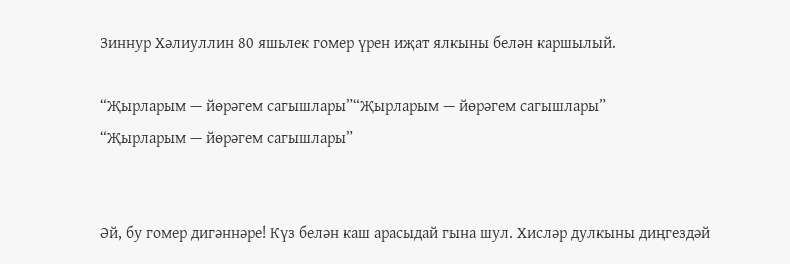Зиннур Хәлиуллин 80 яшьлек гомер үрен иҗат ялкыны белән каршылый.

“Җырларым — йөрәгем сагышлары”“Җырларым — йөрәгем сагышлары”
“Җырларым — йөрәгем сагышлары”


Әй, бу гомер дигәннәре! Күз белән каш арасыдай гына шул. Хисләр дулкыны диңгездәй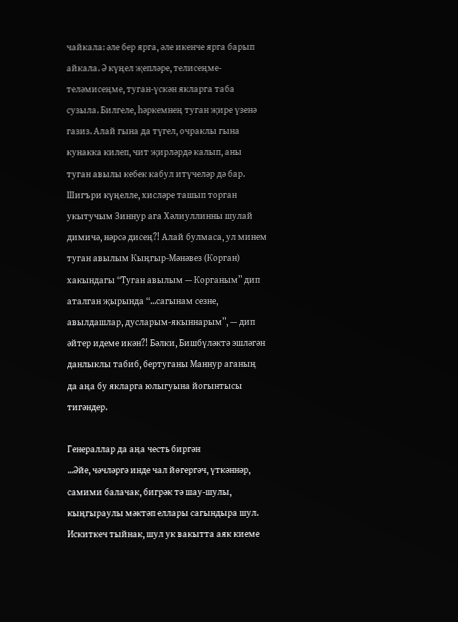чайкала: әле бер ярга, әле икенче ярга барып айкала. Ә күңел җепләре, телисеңме-теләмисеңме, туган-үскән якларга таба сузыла. Билгеле, һәркемнең туган җире үзенә газиз. Алай гына да түгел, очраклы гына кунакка килеп, чит җирләрдә калып, аны туган авылы кебек кабул итүчеләр дә бар. Шигъри күңелле, хисләре ташып торган укытучым Зиннур ага Хәлиуллинны шулай димичә, нәрсә дисең?! Алай булмаса, ул минем туган авылым Кыңгыр-Мәнәвез (Корган) хакындагы “Туган авылым — Корганым” дип аталган җырында “...сагынам сезне, авылдашлар, дусларым-якыннарым”, — дип әйтер идеме икән?! Бәлки, Бишбүләктә эшләгән данлыклы табиб, бертуганы Маннур аганың да аңа бу якларга юлыгуына йогынтысы тигәндер.

Генераллар да аңа честь биргән
...Әйе, чәчләргә инде чал йөгергәч, үткәннәр, самими балачак, бигрәк тә шау-шулы, кыңгыраулы мәктәп еллары сагындыра шул. Искиткеч тыйнак, шул ук вакытта аяк киеме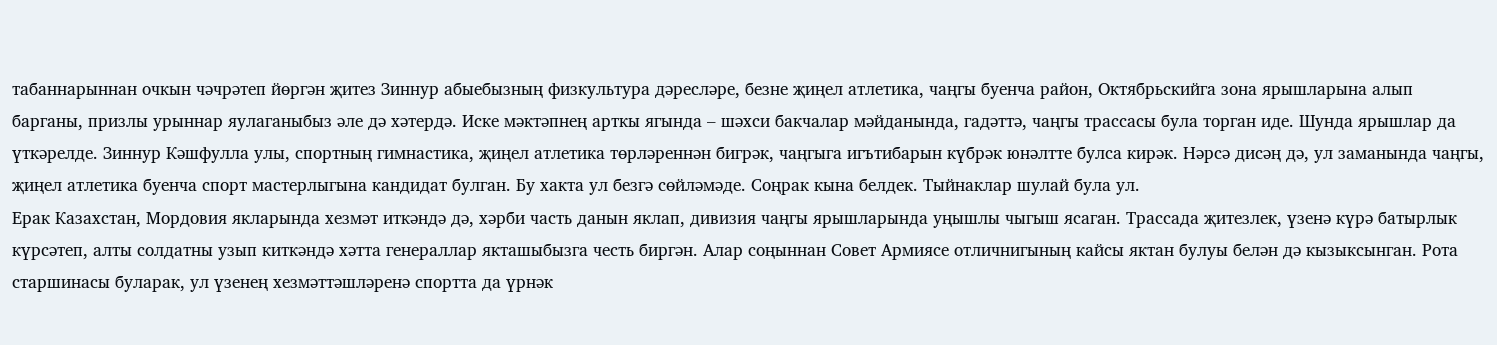табаннарыннан очкын чәчрәтеп йөргән җитез Зиннур абыебызның физкультура дәресләре, безне җиңел атлетика, чаңгы буенча район, Октябрьскийга зона ярышларына алып барганы, призлы урыннар яулаганыбыз әле дә хәтердә. Иске мәктәпнең арткы ягында – шәхси бакчалар мәйданында, гадәттә, чаңгы трассасы була торган иде. Шунда ярышлар да үткәрелде. Зиннур Кәшфулла улы, спортның гимнастика, җиңел атлетика төрләреннән бигрәк, чаңгыга игътибарын күбрәк юнәлтте булса кирәк. Нәрсә дисәң дә, ул заманында чаңгы, җиңел атлетика буенча спорт мастерлыгына кандидат булган. Бу хакта ул безгә сөйләмәде. Соңрак кына белдек. Тыйнаклар шулай була ул.
Ерак Казахстан, Мордовия якларында хезмәт иткәндә дә, хәрби часть данын яклап, дивизия чаңгы ярышларында уңышлы чыгыш ясаган. Трассада җитезлек, үзенә күрә батырлык күрсәтеп, алты солдатны узып киткәндә хәтта генераллар якташыбызга честь биргән. Алар соңыннан Совет Армиясе отличнигының кайсы яктан булуы белән дә кызыксынган. Рота старшинасы буларак, ул үзенең хезмәттәшләренә спортта да үрнәк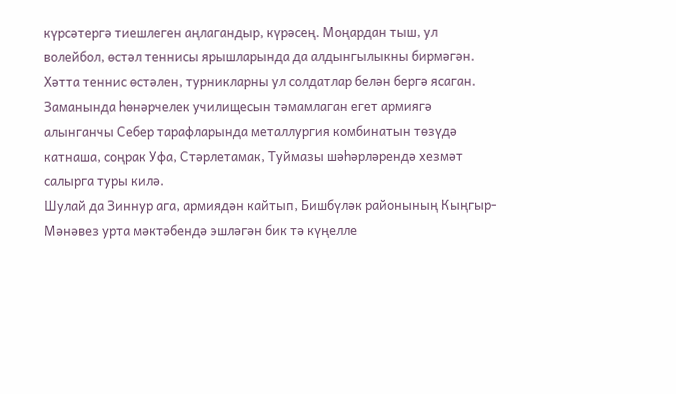күрсәтергә тиешлеген аңлагандыр, күрәсең. Моңардан тыш, ул волейбол, өстәл теннисы ярышларында да алдынгылыкны бирмәгән. Хәтта теннис өстәлен, турникларны ул солдатлар белән бергә ясаган. Заманында һөнәрчелек училищесын тәмамлаган егет армиягә алынганчы Себер тарафларында металлургия комбинатын төзүдә катнаша, соңрак Уфа, Стәрлетамак, Туймазы шәһәрләрендә хезмәт салырга туры килә.
Шулай да Зиннур ага, армиядән кайтып, Бишбүләк районының Кыңгыр-Мәнәвез урта мәктәбендә эшләгән бик тә күңелле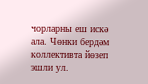чорларны еш искә ала. Чөнки бердәм коллективта йөзеп эшли ул.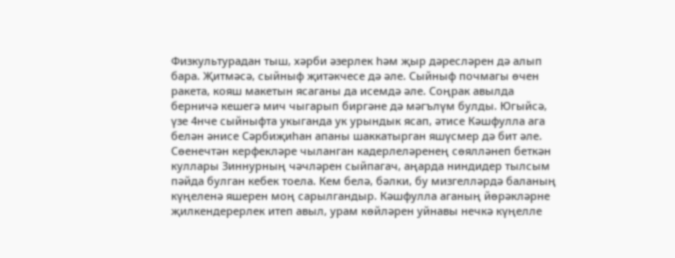Физкультурадан тыш, хәрби әзерлек һәм җыр дәресләрен дә алып бара. Җитмәсә, сыйныф җитәкчесе дә әле. Сыйныф почмагы өчен ракета, кояш макетын ясаганы да исемдә әле. Соңрак авылда берничә кешегә мич чыгарып биргәне дә мәгълүм булды. Югыйсә, үзе 4нче сыйныфта укыганда ук урындык ясап, әтисе Кәшфулла ага белән әнисе Сәрбиҗиһан апаны шаккатырган яшүсмер дә бит әле. Сөенечтән керфекләре чыланган кадерлеләренең сөялләнеп беткән куллары Зиннурның чәчләрен сыйпагач, аңарда ниндидер тылсым пәйда булган кебек тоела. Кем белә, бәлки, бу мизгелләрдә баланың күңеленә яшерен моң сарылгандыр. Кәшфулла аганың йөрәкләрне җилкендерерлек итеп авыл, урам көйләрен уйнавы нечкә күңелле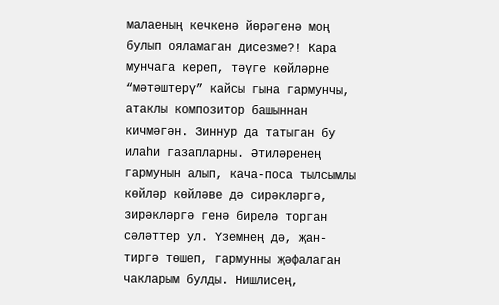малаеның кечкенә йөрәгенә моң булып ояламаган дисезме?! Кара мунчага кереп, тәүге көйләрне “мәтәштерү” кайсы гына гармунчы, атаклы композитор башыннан кичмәгән. Зиннур да татыган бу илаһи газапларны. Әтиләренең гармунын алып, кача-поса тылсымлы көйләр көйләве дә сирәкләргә, зирәкләргә генә бирелә торган сәләттер ул. Үземнең дә, җан-тиргә төшеп, гармунны җәфалаган чакларым булды. Нишлисең,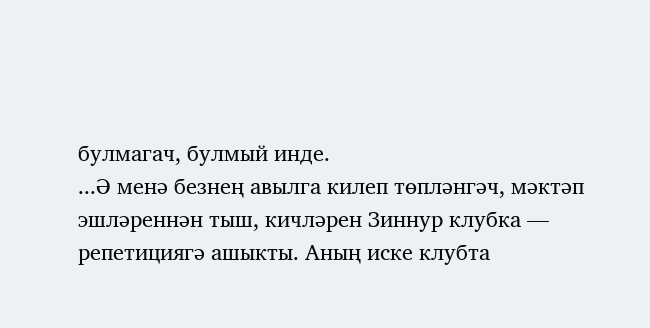булмагач, булмый инде.
...Ә менә безнең авылга килеп төпләнгәч, мәктәп эшләреннән тыш, кичләрен Зиннур клубка — репетициягә ашыкты. Аның иске клубта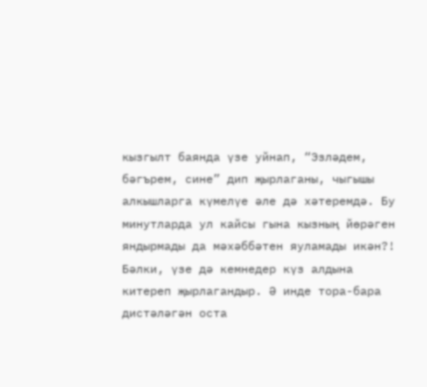кызгылт баянда үзе уйнап, “Эзләдем, бәгърем, сине” дип җырлаганы, чыгышы алкышларга күмелүе әле дә хәтеремдә. Бу минутларда ул кайсы гына кызның йөрәген яндырмады да мәхәббәтен яуламады икән?! Бәлки, үзе дә кемнедер күз алдына китереп җырлагандыр. Ә инде тора-бара дистәләгән оста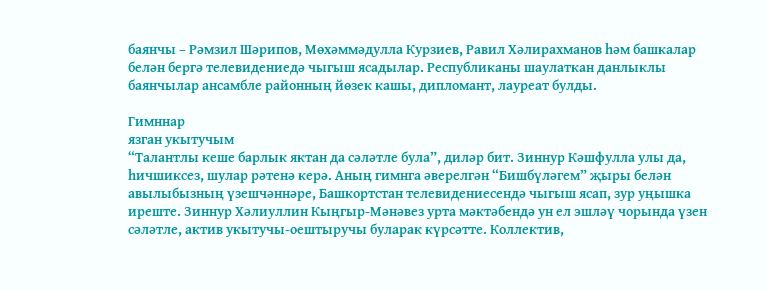баянчы – Рәмзил Шәрипов, Мөхәммәдулла Курзиев, Равил Хәлирахманов һәм башкалар белән бергә телевидениедә чыгыш ясадылар. Республиканы шаулаткан данлыклы баянчылар ансамбле районның йөзек кашы, дипломант, лауреат булды.

Гимннар
язган укытучым
“Талантлы кеше барлык яктан да сәләтле була”, диләр бит. Зиннур Кәшфулла улы да, һичшиксез, шулар рәтенә керә. Аның гимнга әверелгән “Бишбүләгем” җыры белән авылыбызның үзешчәннәре, Башкортстан телевидениесендә чыгыш ясап, зур уңышка иреште. Зиннур Хәлиуллин Кыңгыр-Мәнәвез урта мәктәбендә ун ел эшләү чорында үзен сәләтле, актив укытучы-оештыручы буларак күрсәтте. Коллектив,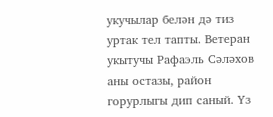укучылар белән дә тиз уртак тел тапты. Ветеран укытучы Рафаэль Сәләхов аны остазы, район горурлыгы дип саный. Үз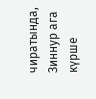чиратында, Зиннур ага күрше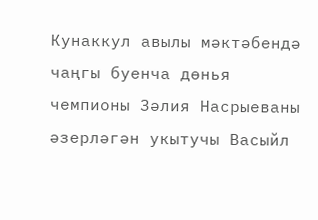Кунаккул авылы мәктәбендә чаңгы буенча дөнья чемпионы Зәлия Насрыеваны әзерләгән укытучы Васыйл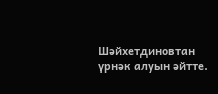Шәйхетдиновтан үрнәк алуын әйтте.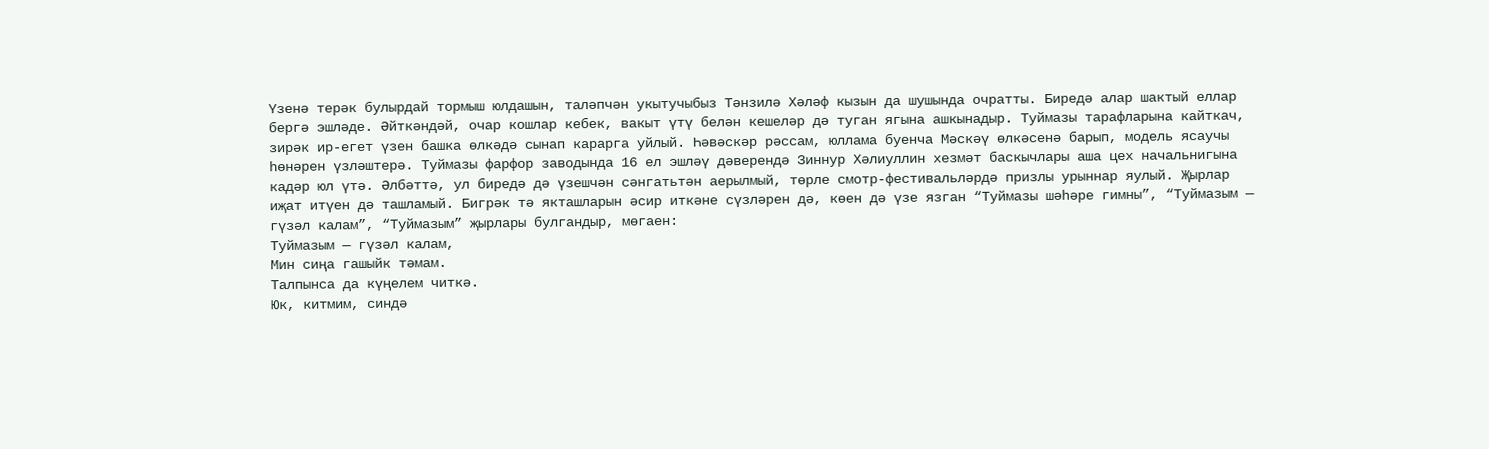Үзенә терәк булырдай тормыш юлдашын, таләпчән укытучыбыз Тәнзилә Хәләф кызын да шушында очратты. Биредә алар шактый еллар бергә эшләде. Әйткәндәй, очар кошлар кебек, вакыт үтү белән кешеләр дә туган ягына ашкынадыр. Туймазы тарафларына кайткач, зирәк ир-егет үзен башка өлкәдә сынап карарга уйлый. Һәвәскәр рәссам, юллама буенча Мәскәү өлкәсенә барып, модель ясаучы һөнәрен үзләштерә. Туймазы фарфор заводында 16 ел эшләү дәверендә Зиннур Хәлиуллин хезмәт баскычлары аша цех начальнигына кадәр юл үтә. Әлбәттә, ул биредә дә үзешчән сәнгатьтән аерылмый, төрле смотр-фестивальләрдә призлы урыннар яулый. Җырлар иҗат итүен дә ташламый. Бигрәк тә якташларын әсир иткәне сүзләрен дә, көен дә үзе язган “Туймазы шәһәре гимны”, “Туймазым — гүзәл калам”, “Туймазым” җырлары булгандыр, мөгаен:
Туймазым — гүзәл калам,
Мин сиңа гашыйк тәмам.
Талпынса да күңелем читкә.
Юк, китмим, синдә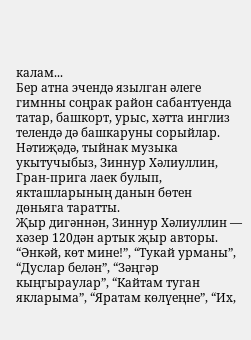калам...
Бер атна эчендә язылган әлеге гимнны соңрак район сабантуенда татар, башкорт, урыс, хәтта инглиз телендә дә башкаруны сорыйлар. Нәтиҗәдә, тыйнак музыка укытучыбыз, Зиннур Хәлиуллин, Гран-прига лаек булып, якташларының данын бөтен дөньяга таратты.
Җыр дигәннән, Зиннур Хәлиуллин — хәзер 120дән артык җыр авторы. “Әнкәй, көт мине!”, “Тукай урманы”, “Дуслар белән”, “Зәңгәр кыңгыраулар”, “Кайтам туган якларыма”, “Яратам көлүеңне”, “Их,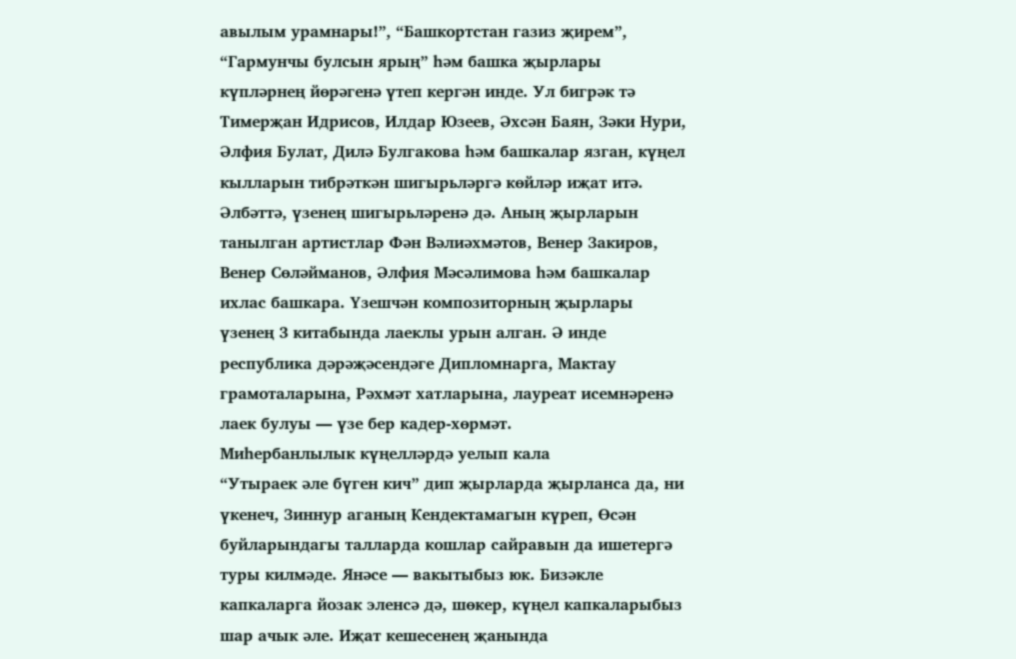авылым урамнары!”, “Башкортстан газиз җирем”, “Гармунчы булсын ярың” һәм башка җырлары күпләрнең йөрәгенә үтеп кергән инде. Ул бигрәк тә Тимерҗан Идрисов, Илдар Юзеев, Әхсән Баян, Зәки Нури, Әлфия Булат, Дилә Булгакова һәм башкалар язган, күңел кылларын тибрәткән шигырьләргә көйләр иҗат итә. Әлбәттә, үзенең шигырьләренә дә. Аның җырларын танылган артистлар Фән Вәлиәхмәтов, Венер Закиров, Венер Сөләйманов, Әлфия Мәсәлимова һәм башкалар ихлас башкара. Үзешчән композиторның җырлары үзенең 3 китабында лаеклы урын алган. Ә инде республика дәрәҗәсендәге Дипломнарга, Мактау грамоталарына, Рәхмәт хатларына, лауреат исемнәренә лаек булуы — үзе бер кадер-хөрмәт.
Миһербанлылык күңелләрдә уелып кала
“Утыраек әле бүген кич” дип җырларда җырланса да, ни үкенеч, Зиннур аганың Кендектамагын күреп, Өсән буйларындагы талларда кошлар сайравын да ишетергә туры килмәде. Янәсе — вакытыбыз юк. Бизәкле капкаларга йозак эленсә дә, шөкер, күңел капкаларыбыз шар ачык әле. Иҗат кешесенең җанында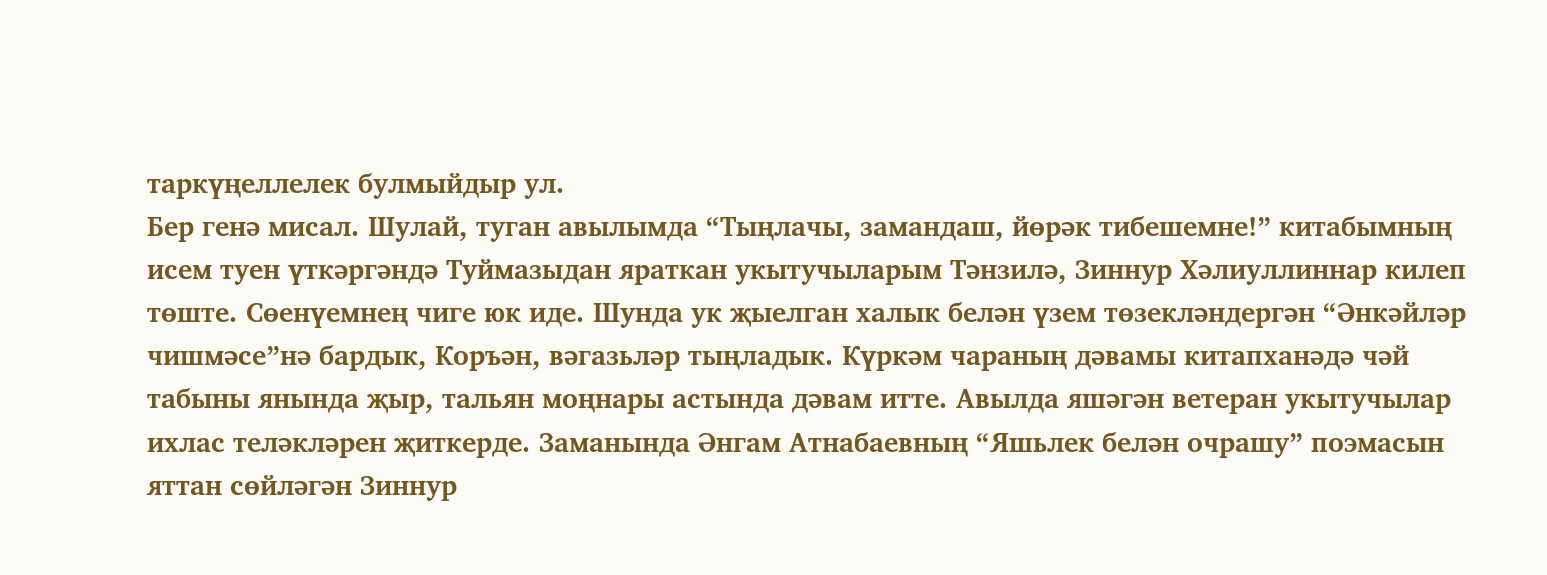таркүңеллелек булмыйдыр ул.
Бер генә мисал. Шулай, туган авылымда “Тыңлачы, замандаш, йөрәк тибешемне!” китабымның исем туен үткәргәндә Туймазыдан яраткан укытучыларым Тәнзилә, Зиннур Хәлиуллиннар килеп төште. Сөенүемнең чиге юк иде. Шунда ук җыелган халык белән үзем төзекләндергән “Әнкәйләр чишмәсе”нә бардык, Коръән, вәгазьләр тыңладык. Күркәм чараның дәвамы китапханәдә чәй табыны янында җыр, тальян моңнары астында дәвам итте. Авылда яшәгән ветеран укытучылар ихлас теләкләрен җиткерде. Заманында Әнгам Атнабаевның “Яшьлек белән очрашу” поэмасын яттан сөйләгән Зиннур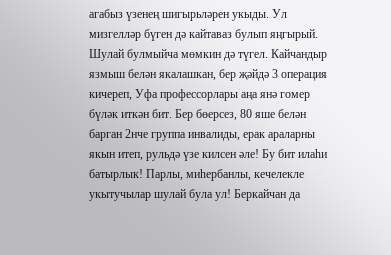агабыз үзенең шигырьләрен укыды. Ул мизгелләр бүген дә кайтаваз булып яңгырый. Шулай булмыйча мөмкин дә түгел. Кайчандыр язмыш белән якалашкан, бер җәйдә 3 операция кичереп, Уфа профессорлары аңа янә гомер бүләк иткән бит. Бер бөерсез, 80 яше белән барган 2нче группа инвалиды, ерак араларны якын итеп, рульдә үзе килсен әле! Бу бит илаһи батырлык! Парлы, миһербанлы, кечелекле укытучылар шулай була ул! Беркайчан да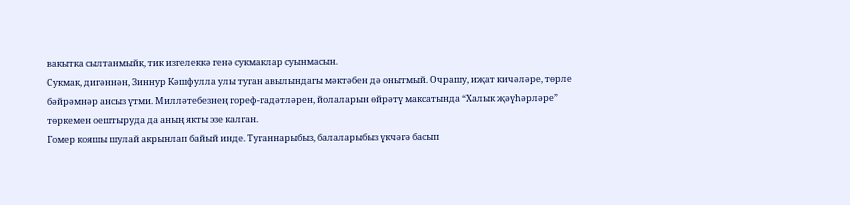вакытка сылтанмыйк, тик изгелеккә генә сукмаклар суынмасын.
Сукмак, дигәннән, Зиннур Кәшфулла улы туган авылындагы мәктәбен дә онытмый. Очрашу, иҗат кичәләре, төрле бәйрәмнәр ансыз үтми. Милләтебезнең гореф-гадәтләрен, йолаларын өйрәтү максатында “Халык җәүһәрләре” төркемен оештыруда да аның якты эзе калган.
Гомер кояшы шулай акрынлап байый инде. Туганнарыбыз, балаларыбыз үкчәгә басып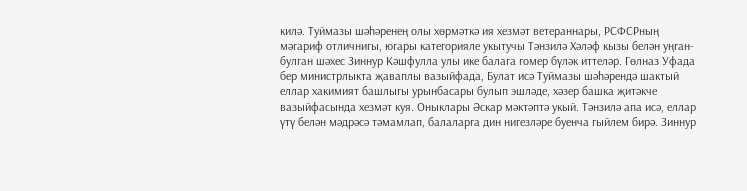килә. Туймазы шәһәренең олы хөрмәткә ия хезмәт ветераннары, РСФСРның мәгариф отличнигы, югары категорияле укытучы Тәнзилә Хәләф кызы белән уңган-булган шәхес Зиннур Кәшфулла улы ике балага гомер бүләк иттеләр. Гөлназ Уфада бер министрлыкта җаваплы вазыйфада, Булат исә Туймазы шәһәрендә шактый еллар хакимият башлыгы урынбасары булып эшләде, хәзер башка җитәкче вазыйфасында хезмәт куя. Оныклары Әскар мәктәптә укый. Тәнзилә апа исә, еллар үтү белән мәдрәсә тәмамлап, балаларга дин нигезләре буенча гыйлем бирә. Зиннур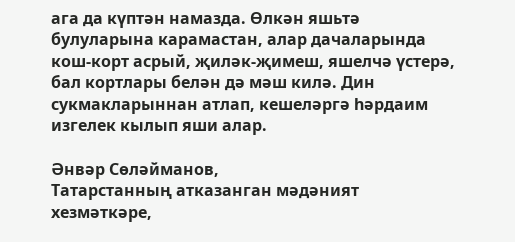ага да күптән намазда. Өлкән яшьтә булуларына карамастан, алар дачаларында кош-корт асрый, җиләк-җимеш, яшелчә үстерә, бал кортлары белән дә мәш килә. Дин сукмакларыннан атлап, кешеләргә һәрдаим изгелек кылып яши алар.

Әнвәр Сөләйманов,
Татарстанның атказанган мәдәният хезмәткәре,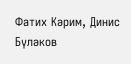Фатих Кәрим, Динис Бүләков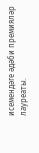исемендәге әдәби премияләр лауреаты.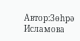Автор:Зөһрә Исламова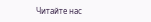Читайте нас